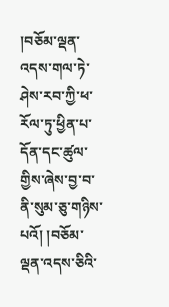།བཅོམ་ལྡན་འདས་གལ་ཏེ་ཤེས་རབ་ཀྱི་ཕ་རོལ་ཏུ་ཕྱིན་པ་དོན་དང་ཚུལ་གྱིས་ཞེས་བྱ་བ་ནི་སུམ་ཅུ་གཉིས་པའོ། །བཅོམ་ལྡན་འདས་ཅིའི་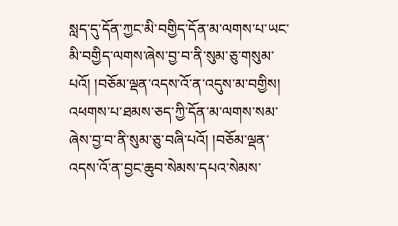སླད་དུ་དོན་ཀྱང་མི་བགྱིད་དོན་མ་ལགས་པ་ཡང་མི་བགྱིད་ལགས་ཞེས་བྱ་བ་ནི་སུམ་ཅུ་གསུམ་པའོ། །བཅོམ་ལྡན་འདས་འོ་ན་འདུས་མ་བགྱིས། འཕགས་པ་ཐམས་ཅད་ཀྱི་དོན་མ་ལགས་སམ་ཞེས་བྱ་བ་ནི་སུམ་ཅུ་བཞི་པའོ། །བཅོམ་ལྡན་འདས་འོ་ན་བྱང་ཆུབ་སེམས་དཔའ་སེམས་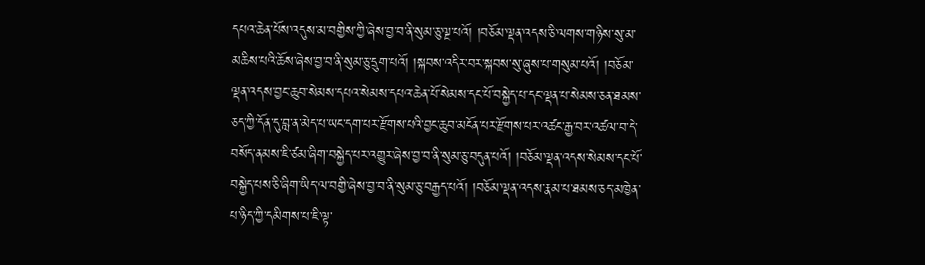དཔའ་ཆེན་པོས་འདུས་མ་བགྱིས་ཀྱི་ཞེས་བྱ་བ་ནི་སུམ་ཅུ་ལྔ་པའོ། །བཅོམ་ལྡན་འདས་ཅི་ལགས་གཉིས་སུ་མ་མཆིས་པའི་ཆོས་ཞེས་བྱ་བ་ནི་སུམ་ཅུ་དྲུག་པའོ། །སྐབས་འདིར་བར་སྐབས་སུ་ཞུས་པ་གསུམ་པའོ། །བཅོམ་ལྡན་འདས་བྱང་ཆུབ་སེམས་དཔའ་སེམས་དཔའ་ཆེན་པོ་སེམས་དང་པོ་བསྐྱེད་པ་དང་ལྡན་པ་སེམས་ཅན་ཐམས་ཅད་ཀྱི་དོན་དུ་བླ་ན་མེད་པ་ཡང་དག་པར་རྫོགས་པའི་བྱང་ཆུབ་མངོན་པར་རྫོགས་པར་འཚང་རྒྱ་བར་འཚལ་བ་དེ་བསོད་ནམས་ཇི་ཙམ་ཞིག་བསྐྱེད་པར་འགྱུར་ཞེས་བྱ་བ་ནི་སུམ་ཅུ་བདུན་པའོ། །བཅོམ་ལྡན་འདས་སེམས་དང་པོ་བསྐྱེད་པས་ཅི་ཞིག་ཡིད་ལ་བགྱི་ཞེས་བྱ་བ་ནི་སུམ་ཅུ་བརྒྱད་པའོ། །བཅོམ་ལྡན་འདས་རྣམ་པ་ཐམས་ཅད་མཁྱེན་པ་ཉིད་ཀྱི་དམིགས་པ་ཇི་ལྟ་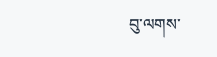བུ་ལགས་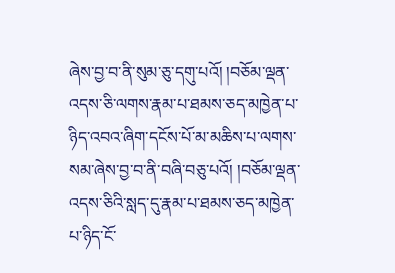ཞེས་བྱ་བ་ནི་སུམ་ཅུ་དགུ་པའོ། །བཅོམ་ལྡན་འདས་ཅི་ལགས་རྣམ་པ་ཐམས་ཅད་མཁྱེན་པ་ཉིད་འབའ་ཞིག་དངོས་པོ་མ་མཆིས་པ་ལགས་སམ་ཞེས་བྱ་བ་ནི་བཞི་བཅུ་པའོ། །བཅོམ་ལྡན་འདས་ཅིའི་སླད་དུ་རྣམ་པ་ཐམས་ཅད་མཁྱེན་པ་ཉིད་ངོ་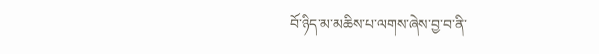བོ་ཉིད་མ་མཆིས་པ་ལགས་ཞེས་བྱ་བ་ནི་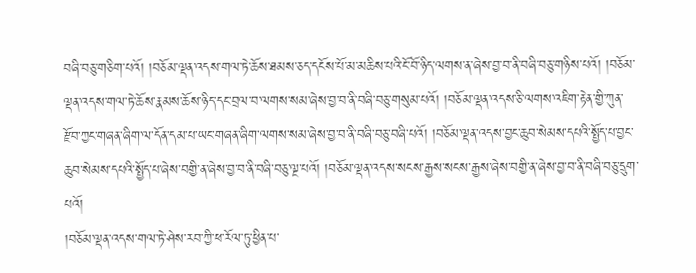བཞི་བཅུ་གཅིག་པའོ། །བཅོམ་ལྡན་འདས་གལ་ཏེ་ཆོས་ཐམས་ཅད་དངོས་པོ་མ་མཆིས་པའི་ངོ་བོ་ཉིད་ལགས་ན་ཞེས་བྱ་བ་ནི་བཞི་བཅུ་གཉིས་པའོ། །བཅོམ་ལྡན་འདས་གལ་ཏེ་ཆོས་རྣམས་ཆོས་ཉིད་དང་བྲལ་བ་ལགས་སམ་ཞེས་བྱ་བ་ནི་བཞི་བཅུ་གསུམ་པའོ། །བཅོམ་ལྡན་འདས་ཅི་ལགས་འཇིག་རྟེན་གྱི་ཀུན་རྫོབ་ཀྱང་གཞན་ཞིག་ལ་དོན་དམ་པ་ཡང་གཞན་ཞིག་ལགས་སམ་ཞེས་བྱ་བ་ནི་བཞི་བཅུ་བཞི་པའོ། །བཅོམ་ལྡན་འདས་བྱང་ཆུབ་སེམས་དཔའི་སྤྱོད་པ་བྱང་ཆུབ་སེམས་དཔའི་སྤྱོད་པ་ཞེས་བགྱི་ན་ཞེས་བྱ་བ་ནི་བཞི་བཅུ་ལྔ་པའོ། །བཅོམ་ལྡན་འདས་སངས་རྒྱས་སངས་རྒྱས་ཞེས་བགྱི་ན་ཞེས་བྱ་བ་ནི་བཞི་བཅུ་དྲུག་པའོ།
།བཅོམ་ལྡན་འདས་གལ་ཏེ་ཤེས་རབ་ཀྱི་ཕ་རོལ་ཏུ་ཕྱིན་པ་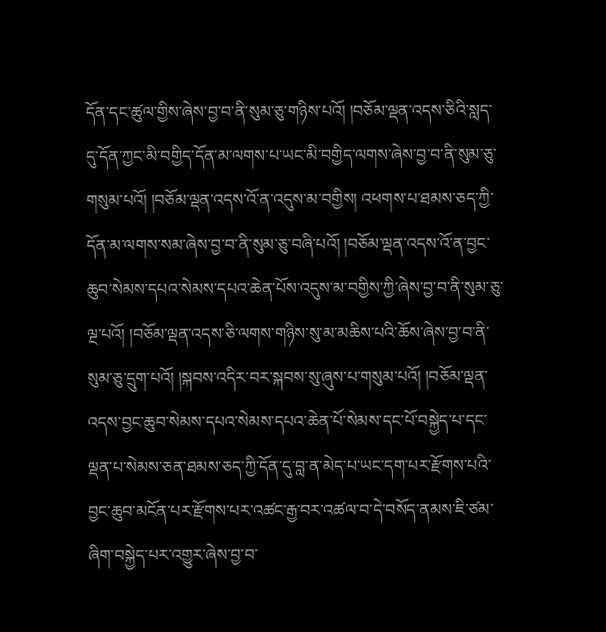དོན་དང་ཚུལ་གྱིས་ཞེས་བྱ་བ་ནི་སུམ་ཅུ་གཉིས་པའོ། །བཅོམ་ལྡན་འདས་ཅིའི་སླད་དུ་དོན་ཀྱང་མི་བགྱིད་དོན་མ་ལགས་པ་ཡང་མི་བགྱིད་ལགས་ཞེས་བྱ་བ་ནི་སུམ་ཅུ་གསུམ་པའོ། །བཅོམ་ལྡན་འདས་འོ་ན་འདུས་མ་བགྱིས། འཕགས་པ་ཐམས་ཅད་ཀྱི་དོན་མ་ལགས་སམ་ཞེས་བྱ་བ་ནི་སུམ་ཅུ་བཞི་པའོ། །བཅོམ་ལྡན་འདས་འོ་ན་བྱང་ཆུབ་སེམས་དཔའ་སེམས་དཔའ་ཆེན་པོས་འདུས་མ་བགྱིས་ཀྱི་ཞེས་བྱ་བ་ནི་སུམ་ཅུ་ལྔ་པའོ། །བཅོམ་ལྡན་འདས་ཅི་ལགས་གཉིས་སུ་མ་མཆིས་པའི་ཆོས་ཞེས་བྱ་བ་ནི་སུམ་ཅུ་དྲུག་པའོ། །སྐབས་འདིར་བར་སྐབས་སུ་ཞུས་པ་གསུམ་པའོ། །བཅོམ་ལྡན་འདས་བྱང་ཆུབ་སེམས་དཔའ་སེམས་དཔའ་ཆེན་པོ་སེམས་དང་པོ་བསྐྱེད་པ་དང་ལྡན་པ་སེམས་ཅན་ཐམས་ཅད་ཀྱི་དོན་དུ་བླ་ན་མེད་པ་ཡང་དག་པར་རྫོགས་པའི་བྱང་ཆུབ་མངོན་པར་རྫོགས་པར་འཚང་རྒྱ་བར་འཚལ་བ་དེ་བསོད་ནམས་ཇི་ཙམ་ཞིག་བསྐྱེད་པར་འགྱུར་ཞེས་བྱ་བ་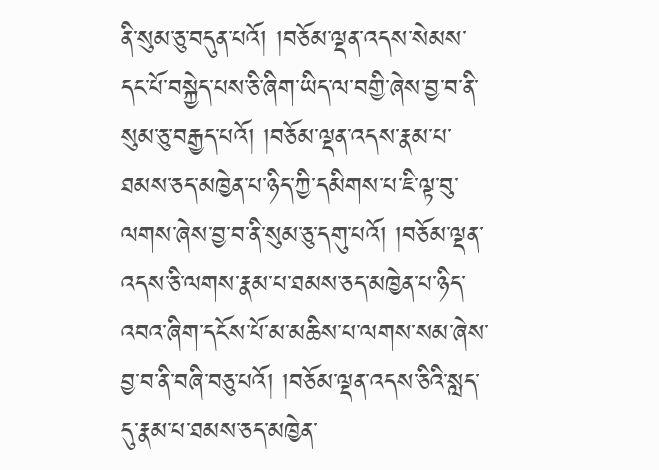ནི་སུམ་ཅུ་བདུན་པའོ། །བཅོམ་ལྡན་འདས་སེམས་དང་པོ་བསྐྱེད་པས་ཅི་ཞིག་ཡིད་ལ་བགྱི་ཞེས་བྱ་བ་ནི་སུམ་ཅུ་བརྒྱད་པའོ། །བཅོམ་ལྡན་འདས་རྣམ་པ་ཐམས་ཅད་མཁྱེན་པ་ཉིད་ཀྱི་དམིགས་པ་ཇི་ལྟ་བུ་ལགས་ཞེས་བྱ་བ་ནི་སུམ་ཅུ་དགུ་པའོ། །བཅོམ་ལྡན་འདས་ཅི་ལགས་རྣམ་པ་ཐམས་ཅད་མཁྱེན་པ་ཉིད་འབའ་ཞིག་དངོས་པོ་མ་མཆིས་པ་ལགས་སམ་ཞེས་བྱ་བ་ནི་བཞི་བཅུ་པའོ། །བཅོམ་ལྡན་འདས་ཅིའི་སླད་དུ་རྣམ་པ་ཐམས་ཅད་མཁྱེན་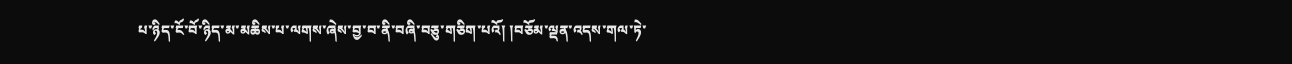པ་ཉིད་ངོ་བོ་ཉིད་མ་མཆིས་པ་ལགས་ཞེས་བྱ་བ་ནི་བཞི་བཅུ་གཅིག་པའོ། །བཅོམ་ལྡན་འདས་གལ་ཏེ་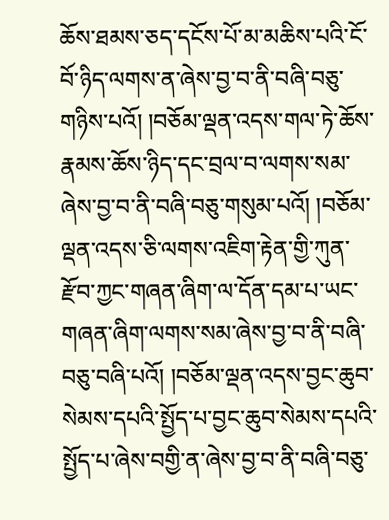ཆོས་ཐམས་ཅད་དངོས་པོ་མ་མཆིས་པའི་ངོ་བོ་ཉིད་ལགས་ན་ཞེས་བྱ་བ་ནི་བཞི་བཅུ་གཉིས་པའོ། །བཅོམ་ལྡན་འདས་གལ་ཏེ་ཆོས་རྣམས་ཆོས་ཉིད་དང་བྲལ་བ་ལགས་སམ་ཞེས་བྱ་བ་ནི་བཞི་བཅུ་གསུམ་པའོ། །བཅོམ་ལྡན་འདས་ཅི་ལགས་འཇིག་རྟེན་གྱི་ཀུན་རྫོབ་ཀྱང་གཞན་ཞིག་ལ་དོན་དམ་པ་ཡང་གཞན་ཞིག་ལགས་སམ་ཞེས་བྱ་བ་ནི་བཞི་བཅུ་བཞི་པའོ། །བཅོམ་ལྡན་འདས་བྱང་ཆུབ་སེམས་དཔའི་སྤྱོད་པ་བྱང་ཆུབ་སེམས་དཔའི་སྤྱོད་པ་ཞེས་བགྱི་ན་ཞེས་བྱ་བ་ནི་བཞི་བཅུ་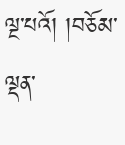ལྔ་པའོ། །བཅོམ་ལྡན་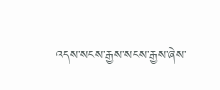འདས་སངས་རྒྱས་སངས་རྒྱས་ཞེས་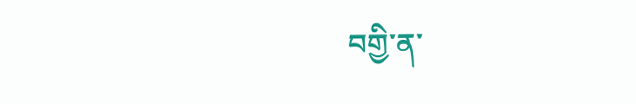བགྱི་ན་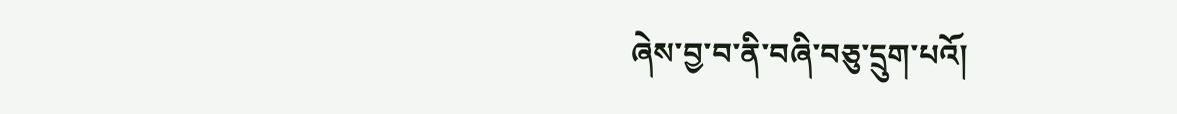ཞེས་བྱ་བ་ནི་བཞི་བཅུ་དྲུག་པའོ།